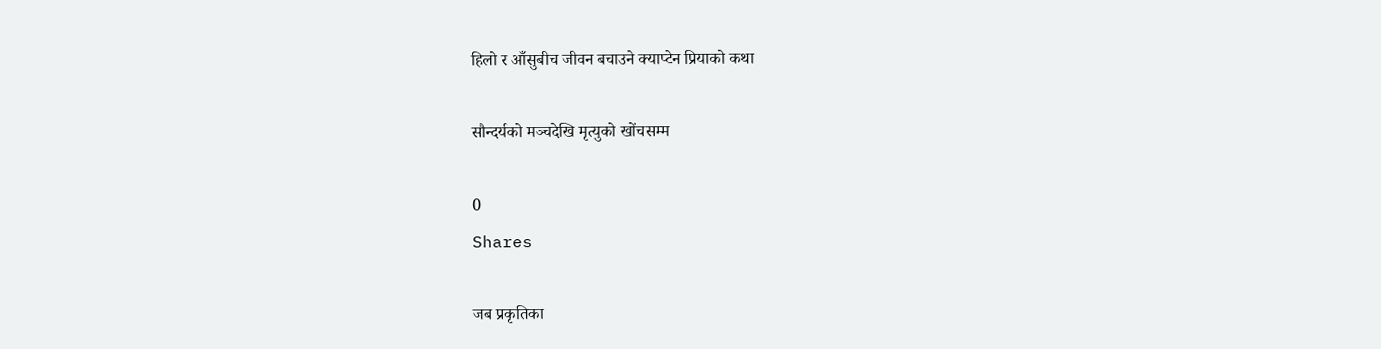हिलो र आँसुबीच जीवन बचाउने क्याप्टेन प्रियाको कथा

सौन्दर्यको मञ्चदेखि मृत्युको खोंचसम्म

0
Shares

जब प्रकृतिका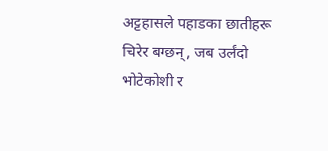अट्टहासले पहाडका छातीहरू चिरेर बग्छन्, जब उर्लंदो भोटेकोशी र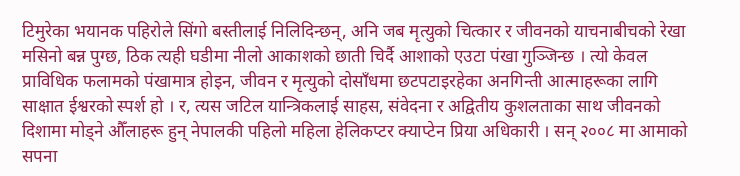टिमुरेका भयानक पहिरोले सिंगो बस्तीलाई निलिदिन्छन्, अनि जब मृत्युको चित्कार र जीवनको याचनाबीचको रेखा मसिनो बन्न पुग्छ, ठिक त्यही घडीमा नीलो आकाशको छाती चिर्दै आशाको एउटा पंखा गुञ्जिन्छ । त्यो केवल प्राविधिक फलामको पंखामात्र होइन, जीवन र मृत्युको दोसाँधमा छटपटाइरहेका अनगिन्ती आत्माहरूका लागि साक्षात ईश्वरको स्पर्श हो । र, त्यस जटिल यान्त्रिकलाई साहस, संवेदना र अद्वितीय कुशलताका साथ जीवनको दिशामा मोड्ने औँलाहरू हुन् नेपालकी पहिलो महिला हेलिकप्टर क्याप्टेन प्रिया अधिकारी । सन् २००८ मा आमाको सपना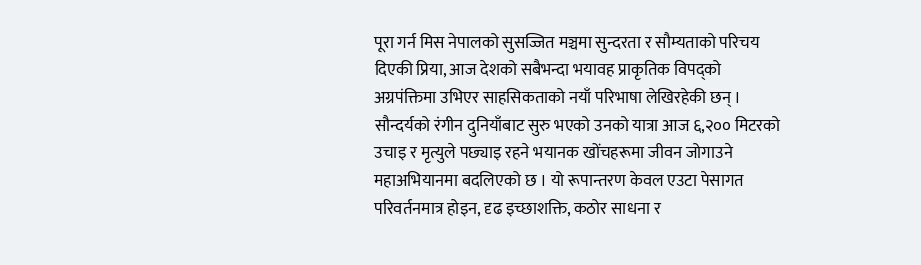पूरा गर्न मिस नेपालको सुसज्जित मञ्चमा सुन्दरता र सौम्यताको परिचय दिएकी प्रिया, आज देशको सबैभन्दा भयावह प्राकृतिक विपद्को अग्रपंक्तिमा उभिएर साहसिकताको नयाँ परिभाषा लेखिरहेकी छन् । सौन्दर्यको रंगीन दुनियाँबाट सुरु भएको उनको यात्रा आज ६,२०० मिटरको उचाइ र मृत्युले पछ्याइ रहने भयानक खोंचहरूमा जीवन जोगाउने महाअभियानमा बदलिएको छ । यो रूपान्तरण केवल एउटा पेसागत परिवर्तनमात्र होइन, दृढ इच्छाशक्ति, कठोर साधना र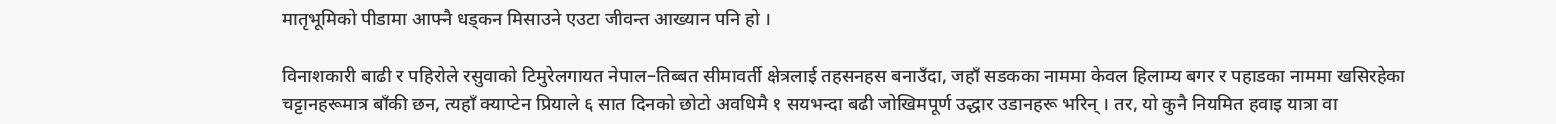मातृभूमिको पीडामा आफ्नै धड्कन मिसाउने एउटा जीवन्त आख्यान पनि हो ।

विनाशकारी बाढी र पहिरोले रसुवाको टिमुरेलगायत नेपाल–तिब्बत सीमावर्ती क्षेत्रलाई तहसनहस बनाउँदा, जहाँ सडकका नाममा केवल हिलाम्य बगर र पहाडका नाममा खसिरहेका चट्टानहरूमात्र बाँकी छन, त्यहाँ क्याप्टेन प्रियाले ६ सात दिनको छोटो अवधिमै १ सयभन्दा बढी जोखिमपूर्ण उद्धार उडानहरू भरिन् । तर, यो कुनै नियमित हवाइ यात्रा वा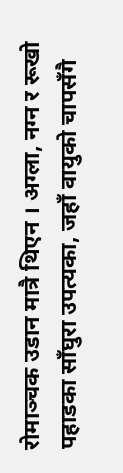रोमाञ्चक उडान मात्रै थिएन । अग्ला, नग्न र रूखो पहाडका साँघुरा उपत्यका, जहाँ वायुको चापसँगै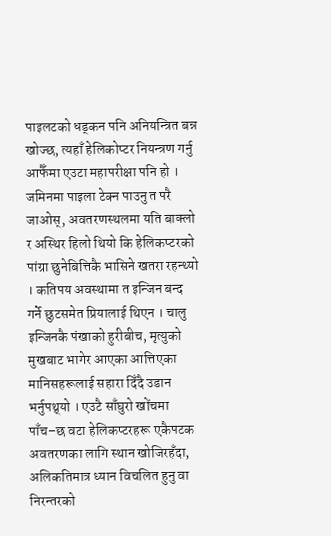पाइलटको धड्कन पनि अनियन्त्रित बन्न खोज्छ, त्यहाँ हेलिकोप्टर नियन्त्रण गर्नु आफैँमा एउटा महापरीक्षा पनि हो । जमिनमा पाइला टेक्न पाउनु त परै जाओस्, अवतरणस्थलमा यति बाक्लो र अस्थिर हिलो थियो कि हेलिकप्टरको पांग्रा छुनेबित्तिकै भासिने खतरा रहन्थ्यो । कतिपय अवस्थामा त इन्जिन बन्द गर्ने छुटसमेत प्रियालाई थिएन । चालु इन्जिनकै पंखाको हुरीबीच, मृत्युको मुखबाट भागेर आएका आत्तिएका मानिसहरूलाई सहारा दिँदै उडान भर्नुपथ्र्यो । एउटै साँघुरो खोंचमा पाँच–छ वटा हेलिकप्टरहरू एकैपटक अवतरणका लागि स्थान खोजिरहँदा, अलिकतिमात्र ध्यान विचलित हुनु वा निरन्तरको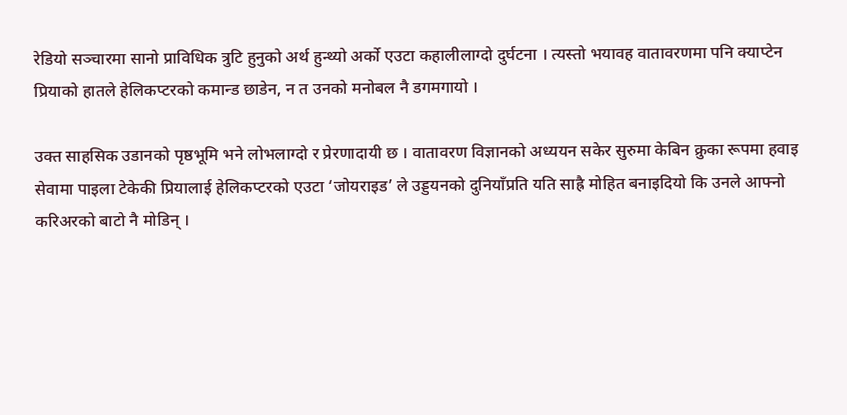रेडियो सञ्चारमा सानो प्राविधिक त्रुटि हुनुको अर्थ हुन्थ्यो अर्को एउटा कहालीलाग्दो दुर्घटना । त्यस्तो भयावह वातावरणमा पनि क्याप्टेन प्रियाको हातले हेलिकप्टरको कमान्ड छाडेन, न त उनको मनोबल नै डगमगायो ।

उक्त साहसिक उडानको पृष्ठभूमि भने लोभलाग्दो र प्रेरणादायी छ । वातावरण विज्ञानको अध्ययन सकेर सुरुमा केबिन क्रुका रूपमा हवाइ सेवामा पाइला टेकेकी प्रियालाई हेलिकप्टरको एउटा ‘जोयराइड’ ले उड्डयनको दुनियाँप्रति यति साह्रै मोहित बनाइदियो कि उनले आफ्नो करिअरको बाटो नै मोडिन् ।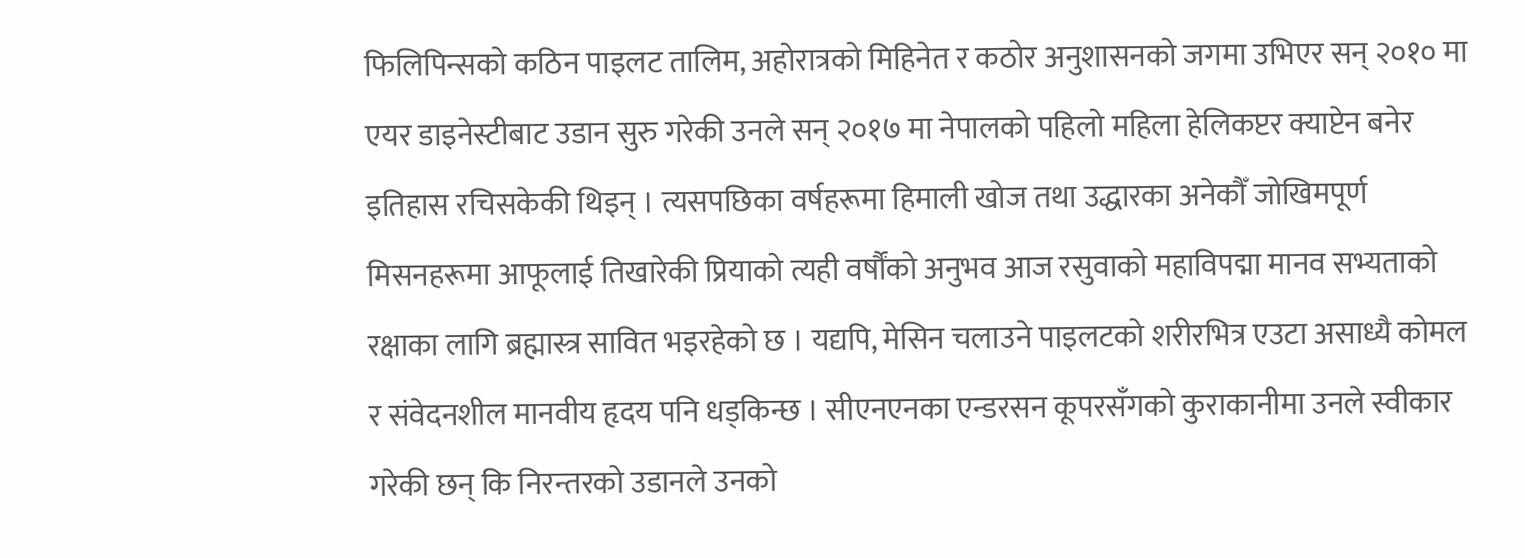फिलिपिन्सको कठिन पाइलट तालिम, अहोरात्रको मिहिनेत र कठोर अनुशासनको जगमा उभिएर सन् २०१० मा एयर डाइनेस्टीबाट उडान सुरु गरेकी उनले सन् २०१७ मा नेपालको पहिलो महिला हेलिकप्टर क्याप्टेन बनेर इतिहास रचिसकेकी थिइन् । त्यसपछिका वर्षहरूमा हिमाली खोज तथा उद्धारका अनेकौँ जोखिमपूर्ण मिसनहरूमा आफूलाई तिखारेकी प्रियाको त्यही वर्षौंको अनुभव आज रसुवाको महाविपद्मा मानव सभ्यताको रक्षाका लागि ब्रह्मास्त्र सावित भइरहेको छ । यद्यपि, मेसिन चलाउने पाइलटको शरीरभित्र एउटा असाध्यै कोमल र संवेदनशील मानवीय हृदय पनि धड्किन्छ । सीएनएनका एन्डरसन कूपरसँगको कुराकानीमा उनले स्वीकार गरेकी छन् कि निरन्तरको उडानले उनको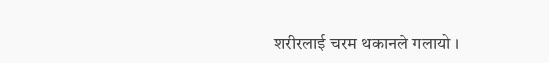शरीरलाई चरम थकानले गलायो ।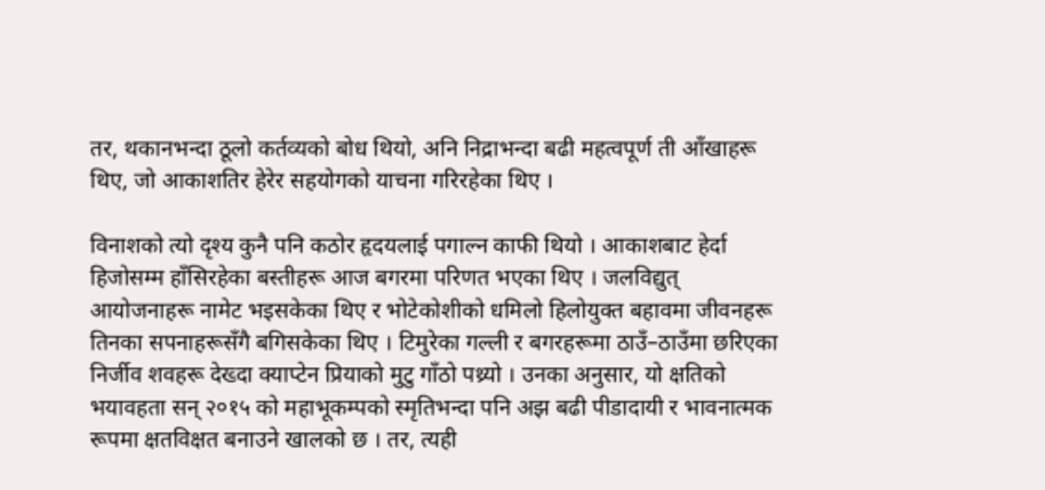तर, थकानभन्दा ठूलो कर्तव्यको बोध थियो, अनि निद्राभन्दा बढी महत्वपूर्ण ती आँखाहरू थिए, जो आकाशतिर हेरेर सहयोगको याचना गरिरहेका थिए ।

विनाशको त्यो दृश्य कुनै पनि कठोर हृदयलाई पगाल्न काफी थियो । आकाशबाट हेर्दा हिजोसम्म हाँसिरहेका बस्तीहरू आज बगरमा परिणत भएका थिए । जलविद्युत् आयोजनाहरू नामेट भइसकेका थिए र भोटेकोशीको धमिलो हिलोयुक्त बहावमा जीवनहरू तिनका सपनाहरूसँगै बगिसकेका थिए । टिमुरेका गल्ली र बगरहरूमा ठाउँ–ठाउँमा छरिएका निर्जीव शवहरू देख्दा क्याप्टेन प्रियाको मुटु गाँठो पथ्र्यो । उनका अनुसार, यो क्षतिको भयावहता सन् २०१५ को महाभूकम्पको स्मृतिभन्दा पनि अझ बढी पीडादायी र भावनात्मक रूपमा क्षतविक्षत बनाउने खालको छ । तर, त्यही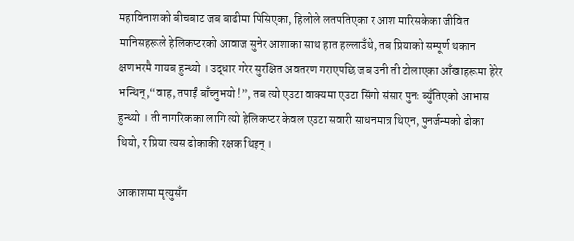महाविनाशको बीचबाट जब बाढीमा पिसिएका, हिलोले लतपतिएका र आश मारिसकेका जीवित मानिसहरूले हेलिकप्टरको आवाज सुनेर आशाका साथ हात हल्लाउँथे, तब प्रियाको सम्पूर्ण थकान क्षणभरमै गायब हुन्थ्यो । उद्धार गरेर सुरक्षित अवतरण गराएपछि जब उनी ती टोलाएका आँखाहरूमा हेरेर भन्थिन्,“वाह, तपाईं बाँच्नुभयो !”, तब त्यो एउटा वाक्यमा एउटा सिंगो संसार पुनः ब्युँतिएको आभास हुन्थ्यो । ती नागरिकका लागि त्यो हेलिकप्टर केवल एउटा सवारी साधनमात्र थिएन, पुनर्जन्मको ढोका थियो, र प्रिया त्यस ढोकाकी रक्षक थिइन् ।

आकाशमा मृत्युसँग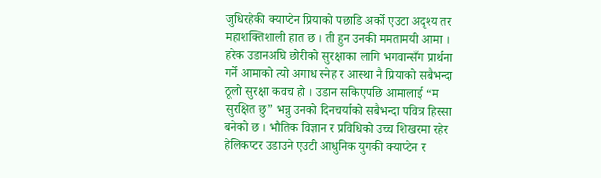जुधिरहेकी क्याप्टेन प्रियाको पछाडि अर्को एउटा अदृश्य तर महाशक्तिशाली हात छ । ती हुन उनकी ममतामयी आमा । हरेक उडानअघि छोरीको सुरक्षाका लागि भगवान्सँग प्रार्थना गर्ने आमाको त्यो अगाध स्नेह र आस्था नै प्रियाको सबैभन्दा ठूलो सुरक्षा कवच हो । उडान सकिएपछि आमालाई “म सुरक्षित छु” भन्नु उनको दिनचर्याको सबैभन्दा पवित्र हिस्सा बनेको छ । भौतिक विज्ञान र प्रविधिको उच्च शिखरमा रहेर हेलिकप्टर उडाउने एउटी आधुनिक युगकी क्याप्टेन र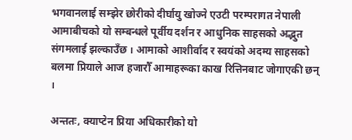भगवानलाई सम्झेर छोरीको दीर्घायु खोज्ने एउटी परम्परागत नेपाली आमाबीचको यो सम्बन्धले पूर्वीय दर्शन र आधुनिक साहसको अद्भुत संगमलाई झल्काउँछ । आमाको आशीर्वाद र स्वयंको अदम्य साहसको बलमा प्रियाले आज हजारौँ आमाहरूका काख रित्तिनबाट जोगाएकी छन् ।

अन्ततः, क्याप्टेन प्रिया अधिकारीको यो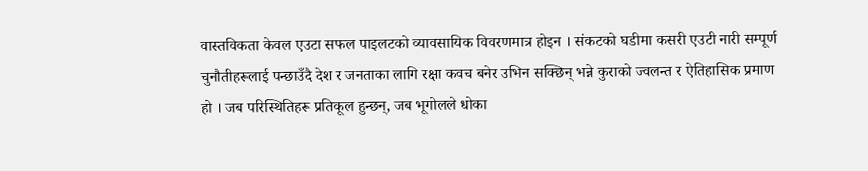वास्तविकता केवल एउटा सफल पाइलटको व्यावसायिक विवरणमात्र होइन । संकटको घडीमा कसरी एउटी नारी सम्पूर्ण चुनौतीहरूलाई पन्छाउँदै देश र जनताका लागि रक्षा कवच बनेर उभिन सक्छिन् भन्ने कुराको ज्वलन्त र ऐतिहासिक प्रमाण हो । जब परिस्थितिहरू प्रतिकूल हुन्छन्, जब भूगोलले धोका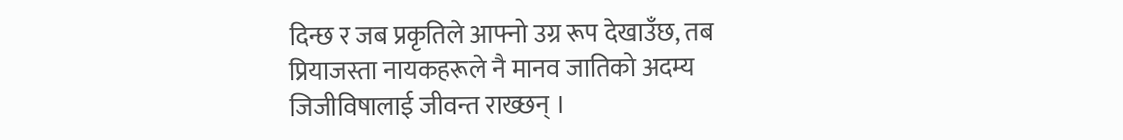दिन्छ र जब प्रकृतिले आफ्नो उग्र रूप देखाउँछ, तब प्रियाजस्ता नायकहरूले नै मानव जातिको अदम्य जिजीविषालाई जीवन्त राख्छन् ।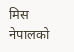मिस नेपालको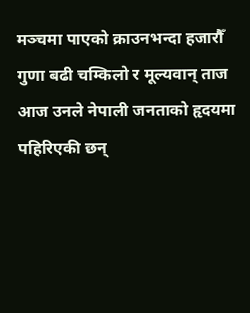मञ्चमा पाएको क्राउनभन्दा हजारौँ गुणा बढी चम्किलो र मूल्यवान् ताज आज उनले नेपाली जनताको हृदयमा पहिरिएकी छन्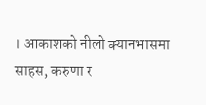। आकाशको नीलो क्यानभासमा साहस, करुणा र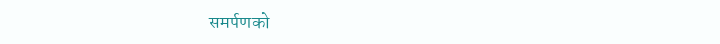समर्पणको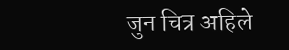जुन चित्र अहिले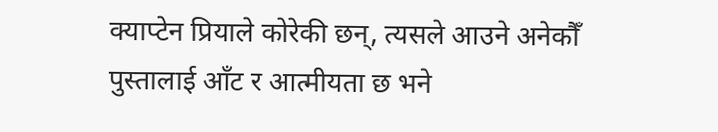क्याप्टेन प्रियाले कोरेकी छन्, त्यसले आउने अनेकौँ पुस्तालाई आँट र आत्मीयता छ भने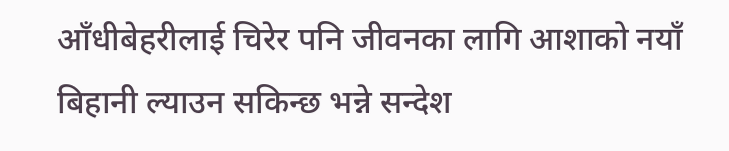आँधीबेहरीलाई चिरेर पनि जीवनका लागि आशाको नयाँ बिहानी ल्याउन सकिन्छ भन्ने सन्देश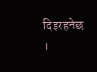दिइरहनेछ ।